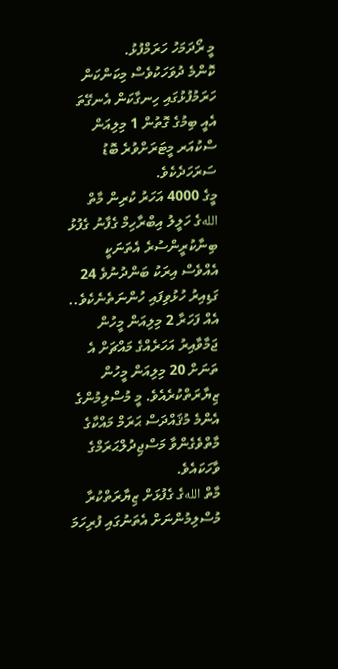މީ ރޯދަމަހު ހަރަމްފުޅު.
ކޮންމެ ދުވަހަކުވެސް މިކަންކަން ހަރަމުފުޅުގައި ހިނގާކަން އެނގޭތަ
އެއީ ބިމުގެ ގޮތުން 1 މިލިއަން ސްކުއަރ މީޓަރަށްވުރެ ބޮޑު ސަރަހަދެކެވެ.
މީގެ 4000 އަހަރު ކުރިން މާތް اللهގެ ހަލީލު އިބްރާހިމް ގެފާނު ގެފުޅު ބިނާކުރީންސުރެ އެތަނަކީ އެއްވެސް އިރަކު ބަންދުނުވެ 24 ގަޑިއިރު ހުޅުވިފައި ހުންނަތެނެކެވެ.. އެއް ފަހަރާ 2 މިލިއަން މީހުން ޖަމާވާއިރު އަހަރެއްގެ މައްޗަށް އެ ތަނަށް 20 މިލިއަން މީހުން ޒިޔާރަތްކުރެއެވެ. މީ މުސްލިމުންގެ އެންމެ މުޤައްދަސް ޙަރަމް މައްކާގެ މާތްވެގެންވާ މަސްޖިދުލްޙަރަމްގެ ވާހަކައެވެ.
މާތް اللهގެ ގެފުޅަށް ޒިޔާރަތްކުރާ މުސްލިމުންނަށް އެތަނުގައި ފުރިހަމަ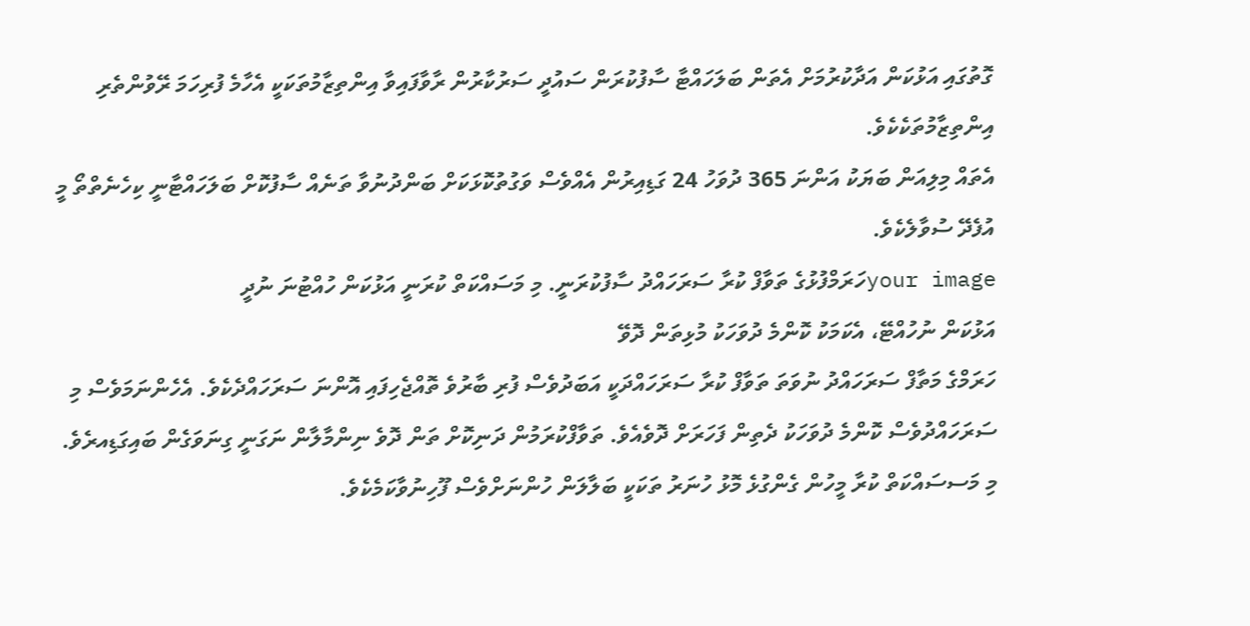ގޮތުގައި އަޅުކަން އަދާކުރުމަށް އެތަން ބަލަހައްޓާ ސާފުކުރަން ސައުދީ ސަރުކާރުން ރާވާފައިވާ އިންތިޒާމުތަކަކީ އެހާމެ ފުރިހަމަ ރޭވުންތެރި އިންތިޒާމުތަކެކެވެ.
އެތައް މިލިއަން ބަޔަކު އަންނަ 365 ދުވަހު 24 ގަޑިއިރުން އެއްވެސް ވަގުތުކޮޅަކަށް ބަންދުނުވާ ތަނެއް ސާފުކޮށް ބަލަހައްޓާނީ ކިހެނެތްތޯ މީ އުފެދޭ ސުވާލެކެވެ.
your imageހަރަމްފުޅުގެ ތަވާފް ކުރާ ސަރަހައްދު ސާފުކުރަނީ. މި މަސައްކަތް ކުރަނީ އަޅުކަން ހުއްޓުނަ ނުދީ
އަޅުކަން ނުހުއްޓޭ، އެކަމަކު ކޮންމެ ދުވަހަކު މުޅިތަން ދޮވޭ
ހަރަމްގެ މަތާފް ސަރަހައްދު ނުވަތަ ތަވާފް ކުރާ ސަރަހައްދަކީ އަބަދުވެސް ފުރި ބާރުވެ ތޮއްޖެހިފައި އޮންނަ ސަރަހައްދެކެވެ. އެހެންނަމަވެސް މި ސަރަހައްދުވެސް ކޮންމެ ދުވަހަކު ދެތިން ފަހަރަށް ދޮވެއެވެ. ތަވާފްކުރަމުން ދަނިކޮށް ތަން ދޮވެ ނިންމާލާން ނަގަނީ ގިނަވަގެން ބައިގަޑިއރެވެ. މި މަސސައްކަތް ކުރާ މީހުން ގެންގުޅެ މޮޅު ހުނަރު ތަކަކީ ބަލާލަން ހުންނަށްވެސް ފޫހިނުވާކަމެކެވެ.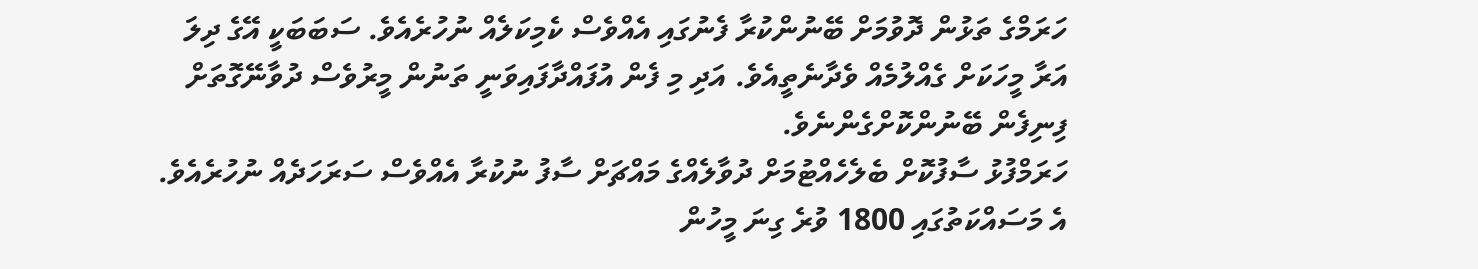ހަރަމްގެ ތަޅުން ދޮވުމަށް ބޭނުންކުރާ ފެނުގައި އެއްވެސް ކެމިކަލެއް ނުހުރެއެވެ. ސަބަބަކީ އޭގެ ދިލަ އަރާ މީހަކަށް ގެއްލުމެއް ވެދާނެތީއެވެ. އަދި މި ފެން އުފައްދާފައިވަނީ ތަނުން މީރުވެސް ދުވާނޭގޮތަށް ފިނިފެން ބޭނުންކޮށްގެންނެވެ.
ހަރަމްފުޅު ސާފުކޮށް ބެލެހެއްޓުމަށް ދުވާލެއްގެ މައްޗަށް ސާފު ނުކުރާ އެއްވެސް ސަރަހަދެއް ނުހުރެއެވެ. އެ މަސައްކަތުގައި 1800 ވުރެ ގިނަ މީހުން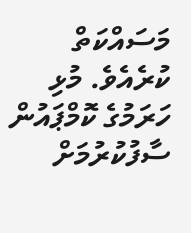މަސައްކަތް ކުރެއެވެ. މުޅި ހަރަމުގެ ކޮމްޕައުން ސާފުކުރުމަށް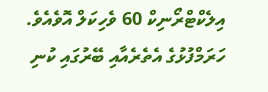އިލެކްޓްރޯނިކް 60 ވެހިކަލް އޮވެއެވެ. ހަރަމްފުޅުގެ އެތެރެއާއި ބޭރުގައި ކުނި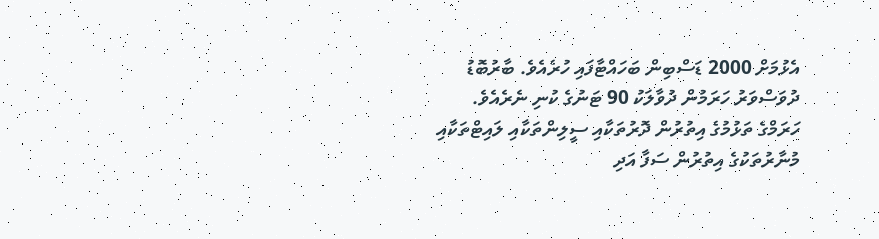އެޅުމަށް 2000 ޑަސްބިން ބަހައްޓާފައި ހުރެއެވެ. ބާރުބޮޑު ދުވަސްވަރު ހަރަމުން ދުވާލަކު 90 ޓަނުގެ ކުނި ނެރެއެވެ.
ހަރަމްގެ ތަޅުމުގެ އިތުރުން ދޮރުތަކާއި ސީލިންތަކާއި ލައިޓްތަކާއި މުނާރުތަކުގެ އިތުރުން ސަފާ އަދި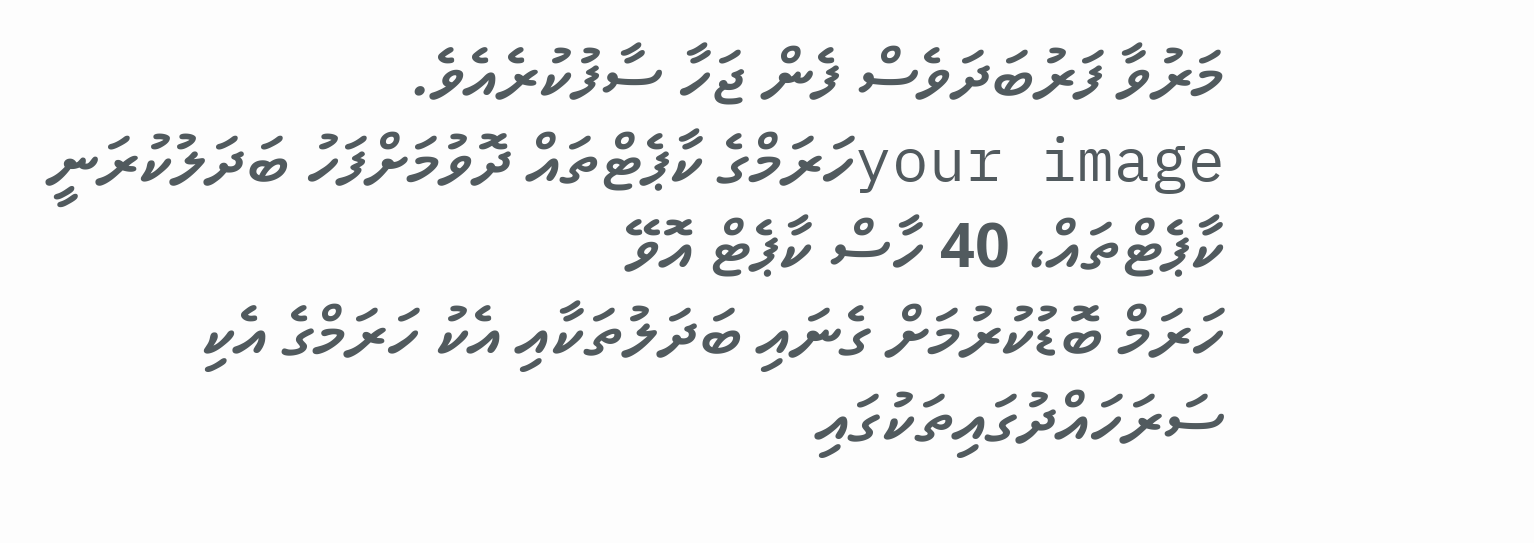މަރުވާ ފަރުބަދަވެސް ފެން ޖަހާ ސާފުކުރެއެވެ.
your imageހަރަމްގެ ކާޕެޓްތައް ދޮވުމަށްފަހު ބަދަލުކުރަނީ
ކާޕެޓްތައް، 40 ހާސް ކާޕެޓް އޮވޭ
ހަރަމް ބޮޑުކުރުމަށް ގެނައި ބަދަލުތަކާއި އެކު ހަރަމްގެ އެކި ސަރަހައްދުގައިތަކުގައި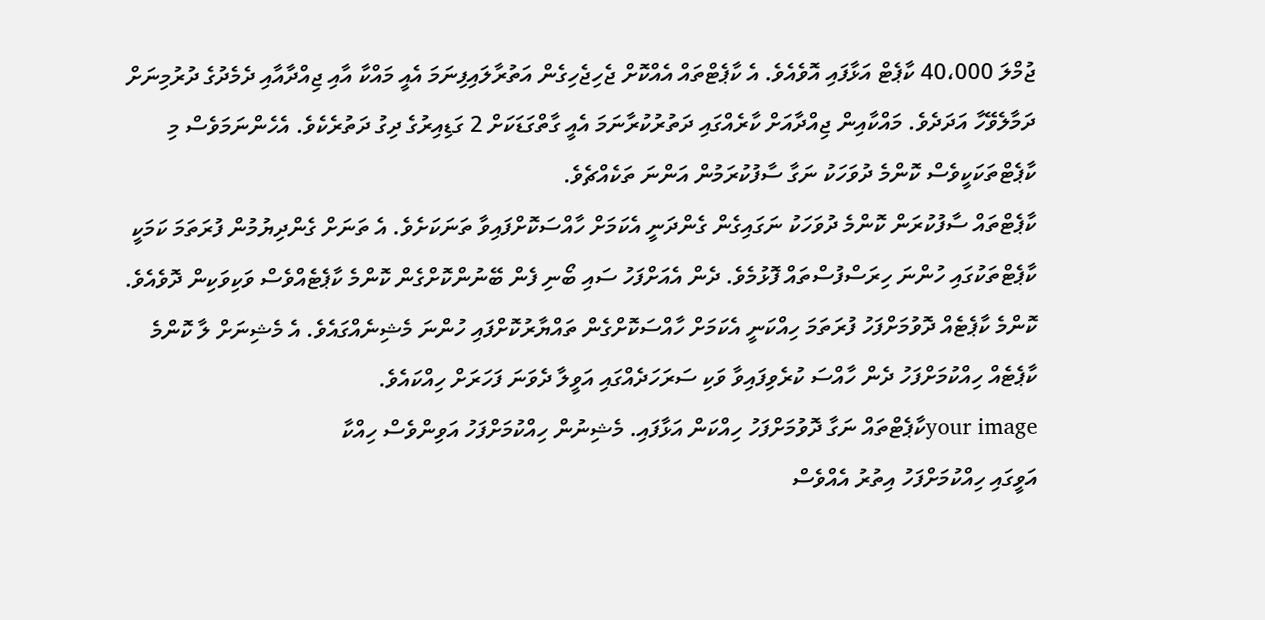ޖުމްލަ 40،000 ކާޕެޓް އަޅާފައި އޮވެއެވެ. އެ ކާޕެޓްތައް އެއްކޮށް ޖެހިޖެހިގެން އަތުރާލައިފިނަމަ އެއީ މައްކާ އާއި ޖިއްދާއާއި ދެމެދުގެ ދުރުމިނަށް ދަމާލެވޭހާ އަދަދެވެ. މައްކާއިން ޖިއްދާއަށް ކާރެއްގައި ދަތުރުކުރާނަމަ އެއީ ގާތްގަޑަކަށް 2 ގަޑިއިރުގެ ދިގު ދަތުރެކެވެ. އެހެންނަމަވެސް މި ކާޕެޓްތަކަކީވެސް ކޮންމެ ދުވަހަކު ނަގާ ސާފުކުރަމުން އަންނަ ތަކެއްޗެވެ.
ކާޕެޓްތައް ސާފުކުރަން ކޮންމެ ދުވަހަކު ނަގައިގެން ގެންދަނީ އެކަމަށް ހާއްސަކޮށްފައިވާ ތަނަކަށެވެ. އެ ތަނަށް ގެންދިޔުމުން ފުރަތަމަ ކަމަކީ ކާޕެޓްތަކުގައި ހުންނަ ހިރަސްފުސްތައް ފޮޅުމެވެ. ދެން އެއަށްފަހު ސައި ބޯނި ފެން ބޭނުންކޮށްގެން ކޮންމެ ކާޕެޓެއްވެސް ވަކިވަކިން ދޮވެއެވެ. ކޮންމެ ކާޕެޓެއް ދޮވުމަށްފަހު ފުރަތަމަ ހިއްކަނީ އެކަމަށް ހާއްސަކޮށްގެން ތައްޔާރުކޮށްފައި ހުންނަ މެޝިނެއްގައެވެ. އެ މެޝިނަށް ލާ ކޮންމެ ކާޕެޓެއް ހިއްކުމަށްފަހު ދެން ހާއްސަ ކުރެވިފައިވާ ވަކި ސަރަހަދެއްގައި އަވީލާ ދެވަނަ ފަހަރަށް ހިއްކައެވެ.
your imageކާޕެޓްތައް ނަގާ ދޮވުމަށްފަހު ހިއްކަން އަޅާފައި. މެޝިނުން ހިއްކުމަށްފަހު އަވިންވެސް ހިއްކާ
އަވީގައި ހިއްކުމަށްފަހު އިތުރު އެއްވެސް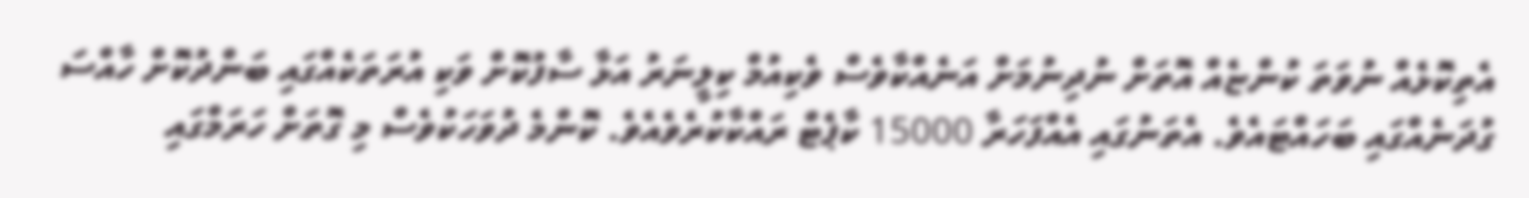އެތިކޮޅެއް ނުވަތަ ކުންޏެއް އޮތަށް ނުދިނުމަށް އަނެއްކާވެސް ވެކިއުމް ކިލީނަރު އަޅާ ސާފުކޮށް ވަކި އުރަތަކެއްގައި ބަންދުކޮށް ހާއްސަ ގުދަނެއްގައި ބަހައްޓައެވެ. އެތަނުގައި އެއްފަހަރާ 15000 ކާޕެޓް ރައްކާކުރެވެއެވެ. ކޮންމެ ދުވަހަކުވެސް މި ގޮތަށް ހަރަމްގައި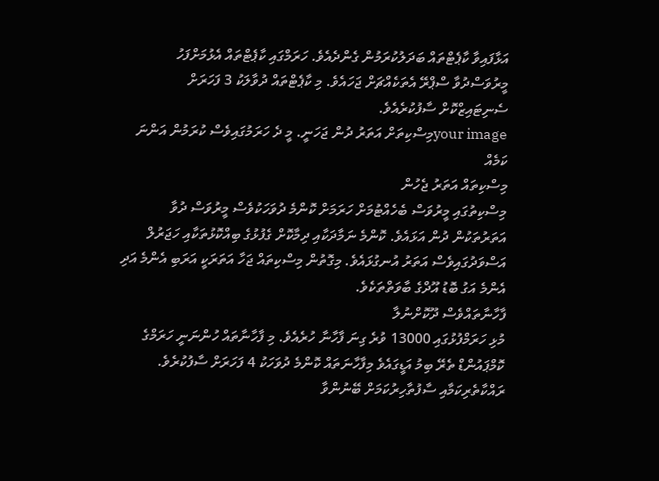އަޅާފައިވާ ކާޕެޓްތައް ބަދަލުކުރަމުން ގެންދެއެވެ. ހަރަމްގައި ކާޕެޓްތައް އެޅުމަށްފަހު މީރުވަސްދުވާ ސްޕްރޭ އެތަކެއްޗަށް ޖަހައެވެ. މި ކާޕެޓްތައް ދުވާލަކު 3 ފަހަރަށް ސެނިޓައިޒްކޮށް ސާފުކުރެއެވެ.
your imageމިސްކިތަށް އަތަރު ދުން ޖަހަނީ. މީ ދެ ހަރަމުގައިވެސް ކުރަމުން އަންނަ ކަމެއް
މިސްކިތައް އަތަރު ޖެހުން
މިސްކިތުގައި މީރުވަސް ބެހެއްޓުމަށް ހަރަމަށް ކޮންމެ ދުވަހަކުވެސް މީރުވަސް ދުވާ އަތަރުތަކުން ދުން އަޅައެވެ. ކޮންމެ ނަމާދަކާއި ދިމާކޮށް ގެފުޅުގެ ބިއްކޮޅުތަކާއި ހަޖަރުލް އަސްވަދުގައިވެސް އަތަރު އުނގުޅައެވެ. މިގޮތުން މިސްކިތައް ޖަހާ އަތަރަކީ އަރަބި އެންމެ އަދި އެންމެ އަގު ބޮޑު އޫދްގެ ބާވަތްތަކެވެ.
ފާހާނާތައްވެސް ދޫކޮށްނުލާ
މުޅި ހަރަމްފުޅުގައި 13000 ވުރެ ގިނަ ފާހާނާ ހުރެއެވެ. މި ފާހާނާތައް ހުންނަނީ ހަރަމްގެ ކޮމްޕައުންޑް ތެރޭ ބިމު އަޑީގައެވެ މިފާހާނަތައް ކޮންމެ ދުވަހަކު 4 ފަހަރަށް ސާފުކުރެވެ. ރައްކާތެރިކަމާއި ސާފުތާހިރުކަމަށް ބޭނުންވާ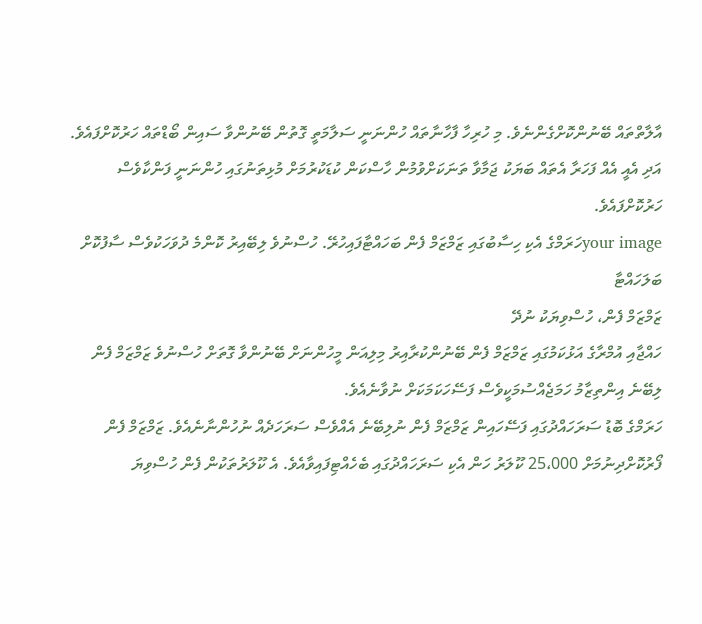އާލާތްތައް ބޭނުންކޮށްގެންނެވެ. މި ހުރިހާ ފާހާނާތައް ހުންނަނީ ސަލާމަތީ ގޮތުން ބޭނުންވާ ސައިން ބޯޑްތައް ހަރުކޮށްފައެވެ. އަދި އެއީ އެއް ފަހަރާ އެތައް ބަޔަކު ޖަމާވާ ތަނަކަށްވުމުން ހާސްކަން ކުޑަކުރުމަށް މުޅިތަނުގައި ހުންނަނީ ފަންކާވެސް ހަރުކޮށްފައެވެ.
your imageހަރަމްގެ އެކި ހިސާބުގައި ޒަމްޒަމް ފެން ބަހައްޓާފައިހުރޭ. ހުސްނުވެ ލިބޭއިރު ކޮންމެ ދުވަހަކުވެސް ސާފުކޮށް ބަލަހައްޓާ
ޒަމްޒަމް ފެން، ހުސްވިޔަކު ނުދޭ
ހައްޖާއި އުމްރާގެ އަޅުކަމުގައި ޒަމްޒަމް ފެން ބޭނުންކުރާއިރު މިލިއަން މީހުންނަށް ބޭނުންވާ ގޮތަށް ހުސްނުވެ ޒަމްޒަމް ފެން ލިބޭނެ އިންތިޒާމު ހަމަޖެއްސުމަކީވެސް ފަސޭހަކަމަކަށް ނުވާނެއެވެ.
ހަރަމްގެ ބޮޑު ސަރަހައްދުގައި ފަސޭހައިން ޒަމްޒަމް ފެން ނުލިބޭނެ އެއްވެސް ސަރަހަދެއް ނުހުންނާނެއެވެ. ޒަމްޒަމް ފެން ފޯރުކޮށްދިނުމަށް 25،000 ކޫލަރު ހަން އެކި ސަރަހައްދުގައި ބެހެއްޓިފައިވާއެވެ. އެ ކޫލަރުތަކުން ފެން ހުސްވިޔަ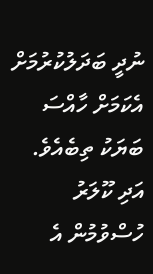ނުދީ ބަދަލުކުރުމަށް އެކަމަށް ހާއްސަ ބަޔަކު ތިބެއެވެ. އަދި ކޫލަރު ހުސްވުމުން އެ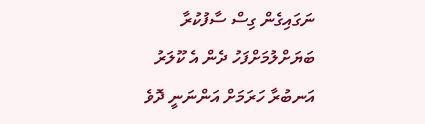ނަގައިގެން ގިސް ސާފުކުރާ ބަޔަށްލުމަށްފަހު ދެން އެ ކޫލަރު އަނބުރާ ހަރަމަށް އަންނަނީ ދޮވެ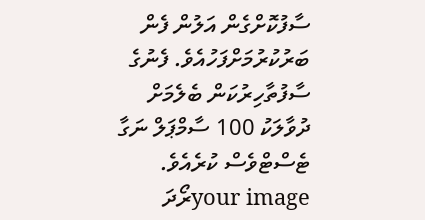ސާފުކޮށްގެން އަލުން ފެން ބަރުކުރުމަށްފަހުއެވެ. ފެނުގެ ސާފުތާހިރުކަން ބެލެމަށް ދުވާލަކު 100 ސާމްޕަލް ނަގާ ޓެސްޓްވެސް ކުރެއެވެ.
your imageރޯދަ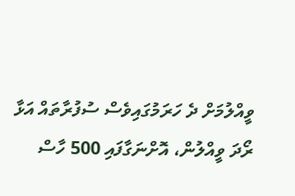ވީއްލުމަށް ދެ ހަރަމުގައިވެސް ސުފުރާތައް އަޅާ
ރޯދަ ވީއްލުން، އޮށްނަގާފައި 500 ހާސް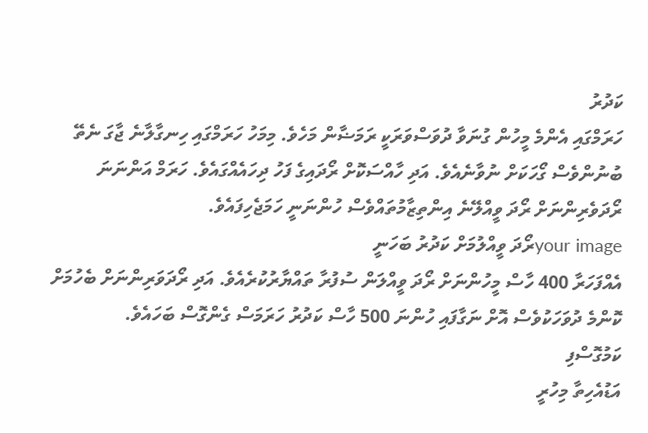ކަދުރު
ހަރަމްގައި އެންމެ މީހުން ގުނަވާ ދުވަސްވަރަކީ ރަމަޟާން މަހެވެ. މިމަހު ހަރަމްގައި ހިނގާލާނެ ޖާގަ ނެތޭ ބުނުންވެސް ގޯހަކަށް ނުވާނެއެވެ. އަދި ހާއްސަކޮށް ރޯދައިގެ ފަހު ދިހައެއްގައެވެ. ހަރަމް އަންނަނަ ރޯދަވެރިންނަށް ރޯދަ ވީއްލޭނެ އިންތިޒާމުތައްވެސް ހުންނަނީ ހަމަޖެހިފައެވެ.
your imageރޯދަ ވީއްލުމަށް ކަދުރު ބަހަނީ
އެއްފަހަރާ 400 ހާސް މީހުންނަށް ރޯދަ ވީއްލަން ސުފުރާ ތައްޔާރުކުރެއެވެ. އަދި ރޯދަވަރިންނަށް ބެހުމަށް ކޮންމެ ދުވަހަކުވެސް އޮށް ނަގާފައި ހުންނަ 500 ހާސް ކަދުރު ހަރަމަސް ގެންގޮސް ބަހައެވެ.
ކަމުގޮސްފި
އަޑުއެހިތާ މިހުރީ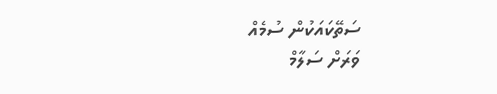ސަތޭކައަކުން ސުމެއް
ވަރަށް ސަލާމް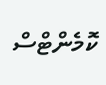ކޮމެންޓްސް